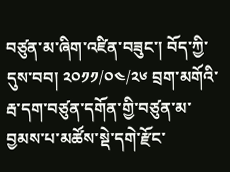བཙུན་མ་ཞིག་འཛིན་བཟུང་། བོད་ཀྱི་དུས་བབ། ༢༠༡༡/༠༤/༢༦ བྲག་མགོའི་རྦ་དག་བཙུན་དགོན་གྱི་བཙུན་མ་བྱམས་པ་མཚོས་སྡེ་དགེ་རྫོང་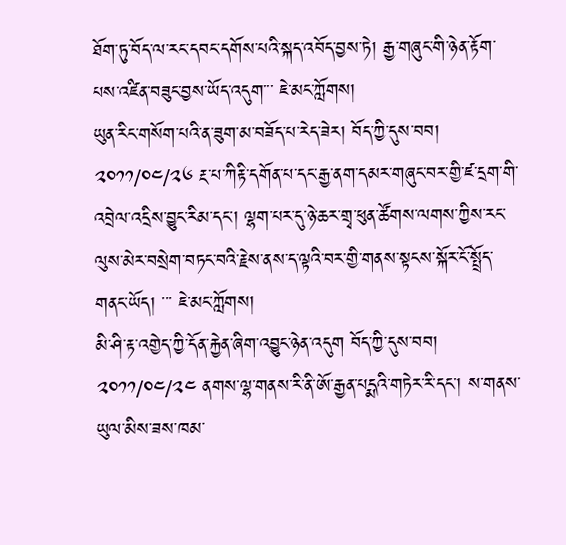ཐོག་ཏུ་བོད་ལ་རང་དབང་དགོས་པའི་སྐད་འབོད་བྱས་ཏེ། རྒྱ་གཞུང་གི་ཉེན་རྟོག་པས་འཛིན་བཟུང་བྱས་ཡོད་འདུག་་་ ཇེ་མང་ཀློགས།
ཡུན་རིང་གསོག་པའི་ན་ཟུག་མ་བཟོད་པ་རེད་ཟེར། བོད་ཀྱི་དུས་བབ། ༢༠༡༡/༠༤/༢༦ རྔ་པ་ཀིརྟི་དགོན་པ་དང་རྒྱ་ནག་དམར་གཞུང་བར་གྱི་ཛ་དྲག་གི་འབྲེལ་འདྲིས་བྱུང་རིམ་དང་། ལྷག་པར་དུ་ཉེ་ཆར་གྲྭ་ཕུན་ཚོགས་ལགས་ཀྱིས་རང་ལུས་མེར་བསྲེག་བཏང་བའི་རྗེས་ནས་ད་ལྟའི་བར་གྱི་གནས་སྟངས་སྐོར་ངོ་སྤྲོད་གནང་ཡོད། ་་་ ཇེ་མང་ཀློགས།
མི་ཤི་རྟ་འགྱེད་ཀྱི་དོན་རྐྱེན་ཞིག་འབྱུང་ཉེན་འདུག བོད་ཀྱི་དུས་བབ། ༢༠༡༡/༠༤/༢༤ ནགས་ལྷ་གནས་རི་ནི་ཨོ་རྒྱན་པདྨའི་གཏེར་རི་དང་། ས་གནས་ཡུལ་མིས་ཟས་ཁམ་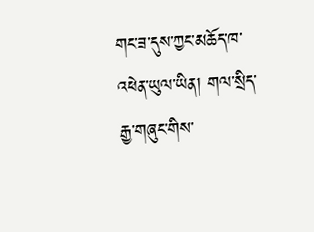གང་ཟ་དུས་ཀྱང་མཆོད་ཁ་འཕེན་ཡུལ་ཡིན། གལ་སྲིད་རྒྱ་གཞུང་གིས་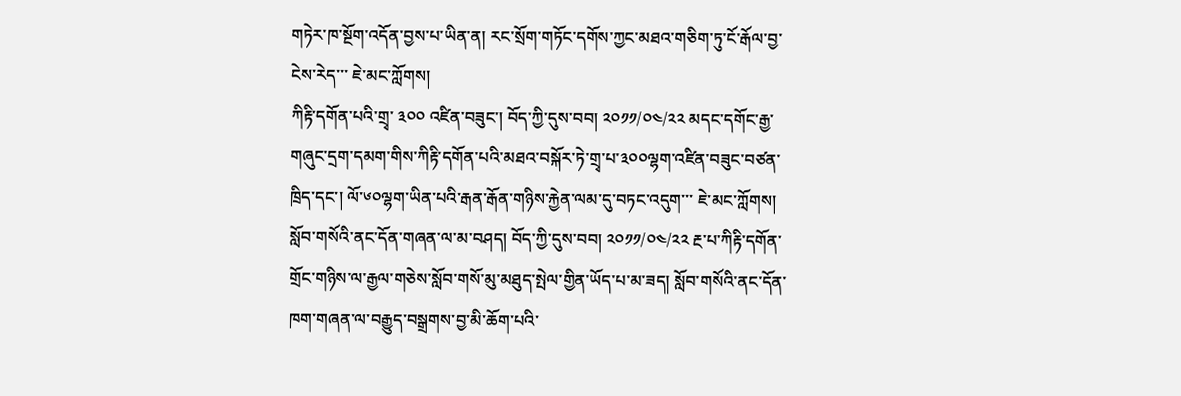གཏེར་ཁ་སྔོག་འདོན་བྱས་པ་ཡིན་ན། རང་སྲོག་གཏོང་དགོས་ཀྱང་མཐའ་གཅིག་ཏུ་ངོ་རྒོལ་བྱ་ངེས་རེད་་་ ཇེ་མང་ཀློགས།
ཀིརྟི་དགོན་པའི་གྲྭ་ ༣༠༠ འཛིན་བཟུང་། བོད་ཀྱི་དུས་བབ། ༢༠༡༡/༠༤/༢༢ མདང་དགོང་རྒྱ་གཞུང་དྲག་དམག་གིས་ཀིརྟི་དགོན་པའི་མཐའ་བསྐོར་ཏེ་གྲྭ་པ་༣༠༠ལྷག་འཛིན་བཟུང་བཙན་ཁྲིད་དང་། ལོ་༦༠ལྷག་ཡིན་པའི་རྒན་རྒོན་གཉིས་རྐྱེན་ལམ་དུ་བཏང་འདུག་་་ ཇེ་མང་ཀློགས།
སློབ་གསོའི་ནང་དོན་གཞན་ལ་མ་བཤད། བོད་ཀྱི་དུས་བབ། ༢༠༡༡/༠༤/༢༢ རྔ་པ་ཀིརྟི་དགོན་གྲོང་གཉིས་ལ་རྒྱལ་གཅེས་སློབ་གསོ་མུ་མཐུད་སྤེལ་གྱིན་ཡོད་པ་མ་ཟད། སློབ་གསོའི་ནང་དོན་ཁག་གཞན་ལ་བརྒྱུད་བསྒྲགས་བྱ་མི་ཆོག་པའི་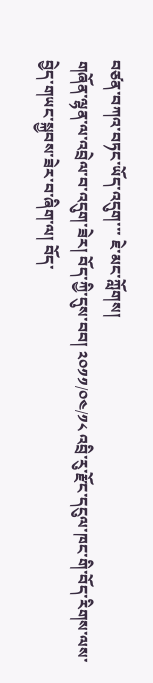བཙན་བཀའ་བཏང་ཡོད་འདུག་་་ ཇེ་མང་ཀློགས།
གཞོན་ལྷན་ལ་འབྲེལ་བ་འདུག་ཟེར། བོད་ཀྱི་དུས་བབ། ༢༠༡༡/༠༤/༡༨ འབྲི་རུ་རྫོང་དངུལ་ཁང་གི་བོད་རིགས་ལས་བྱེད་གཡང་སྐྱབས་ཟེར་བ་ཞིག་ལ། བོད་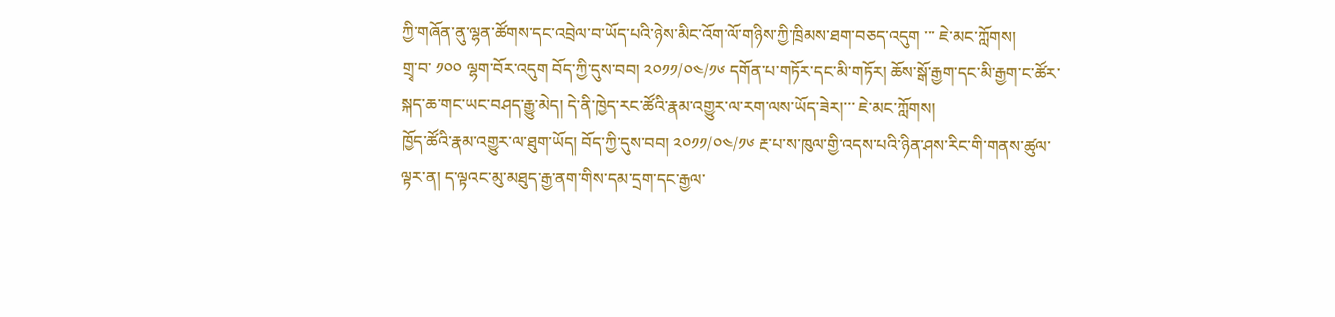ཀྱི་གཞོན་ནུ་ལྷན་ཚོགས་དང་འབྲེལ་བ་ཡོད་པའི་ཉེས་མིང་འོག་ལོ་གཉིས་ཀྱི་ཁྲིམས་ཐག་བཅད་འདུག ་་་ ཇེ་མང་ཀློགས།
གྲྭ་བ་ ༡༠༠ ལྷག་བོར་འདུག བོད་ཀྱི་དུས་བབ། ༢༠༡༡/༠༤/༡༦ དགོན་པ་གཏོར་དང་མི་གཏོར། ཆོས་སྒོ་རྒྱག་དང་མི་རྒྱག་ང་ཚོར་སྐད་ཆ་གང་ཡང་བཤད་རྒྱུ་མེད། དེ་ནི་ཁྱེད་རང་ཚོའི་རྣམ་འགྱུར་ལ་རག་ལས་ཡོད་ཟེར།་་་ ཇེ་མང་ཀློགས།
ཁྱོད་ཚོའི་རྣམ་འགྱུར་ལ་ཐུག་ཡོད། བོད་ཀྱི་དུས་བབ། ༢༠༡༡/༠༤/༡༦ རྔ་པ་ས་ཁུལ་གྱི་འདས་པའི་ཉིན་ཤས་རིང་གི་གནས་ཚུལ་ལྟར་ན། ད་ལྟའང་མུ་མཐུད་རྒྱ་ནག་གིས་དམ་དྲག་དང་རྒྱལ་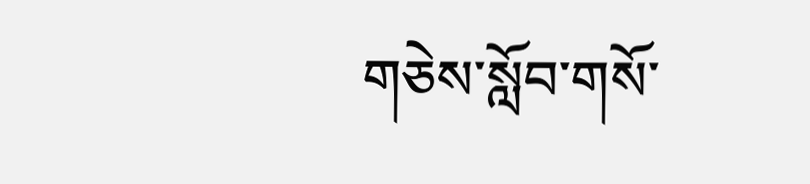གཅེས་སློབ་གསོ་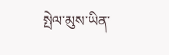སྤེལ་མུས་ཡིན་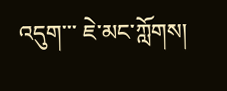འདུག་་་ ཇེ་མང་ཀློགས།